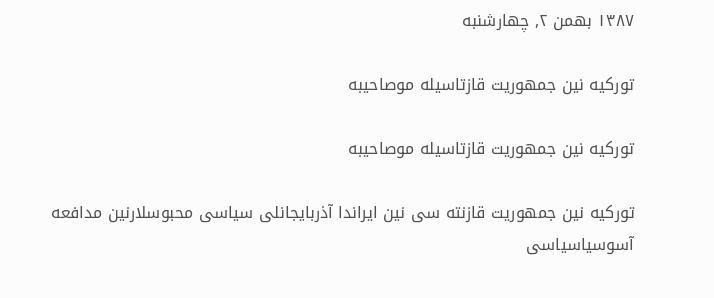۱۳۸۷ بهمن ۲, چهارشنبه

توركيه نين جمهوريت قازتاسيله موصاحيبه

توركيه نين جمهوريت قازتاسيله موصاحيبه

تورکیه نین جمهوریت قازنته سی نین ایراندا آذربایجانلی سیاسی محبوسلارنین مدافعه آسوسیاسیاسی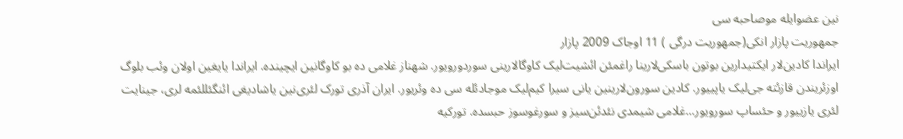نین عضوایله موصاحبه سی
جمهوریت پازار انکی(جمهوریت درگی ) 11 اوجاک 2009 پازار
ایراندا کادین‌لار ایکتیدارین بوتون باسکی‌لارینا راغمئن ائشیت‌لیک کاوگا‌لارینی سوردورویور. شهناز غلامی ده بو کاوگانین ایچینده. ایراندا یایغین اولان وئب بلوگ اوزئریندن قازئته جی‌لیک یاپییور. کادین سورون‌لارینین یانی سیرا کیم‌لیک موجادئله سی ده وئریور. ایران آذری تورک لئری‌نین یاشادیغی ائنگئللئمه لری، جینایت لئری یازییور و حئساپ سورویور...غلامی شیمدی نئدئن‌سیز و سورغوسوز حبسده. تورکیه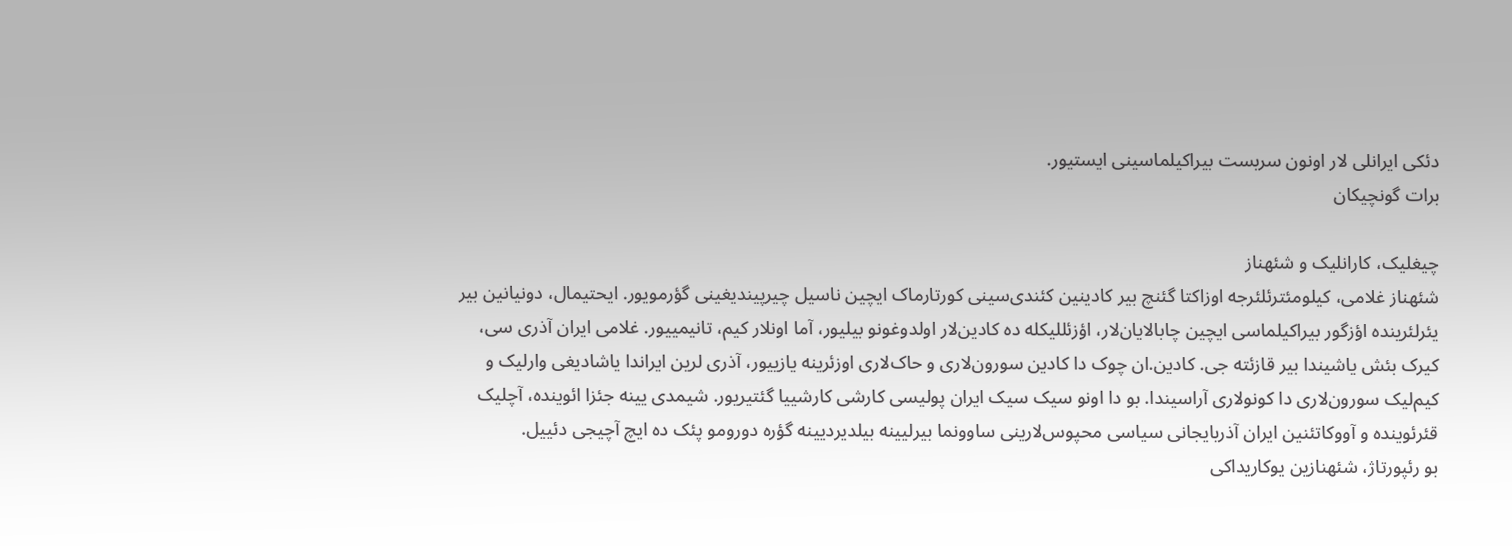دئکی ایرانلی لار اونون سربست بیراکیلماسینی ایستیور.
برات گونچیکان

چیغلیک، کارانلیک و شئهناز
شئهناز غلامی، کیلومئترئلئرجه اوزاکتا گئنچ بیر کادینین کئندی‌سینی کورتارماک ایچین ناسیل چیرپیندیغینی گؤرمویور. ایحتیمال، دونیانین بیر یئرلئرینده اؤزگور بیراکیلماسی ایچین چابالایان‌لار، اؤزئللیکله ده کادین‌لار اولدوغونو بیلیور، آما اونلار کیم، تانیمییور. غلامی ایران آذری ‌سی، کیرک بئش یاشیندا بیر قازئته جی. کادین.ان چوک دا کادین سورون‌لاری و حاک‌لاری اوزئرینه یازییور، آذری لرین ایراندا یاشادیغی وارلیک و کیم‌لیک سورون‌لاری دا کونولاری آراسیندا. بو دا اونو سیک سیک ایران پولیسی کارشی کارشییا گئتیریور. شیمدی یینه جئزا ائوینده، آچلیک قئرئوینده و آووکاتئنین ایران آذربایجانی سیاسی محپوس‌لارینی ساوونما بیرلیینه بیلدیردیینه گؤره دورومو پئک ده ایچ آچیجی دئییل.
بو رئپورتاژ، شئهنازین یوکاریداکی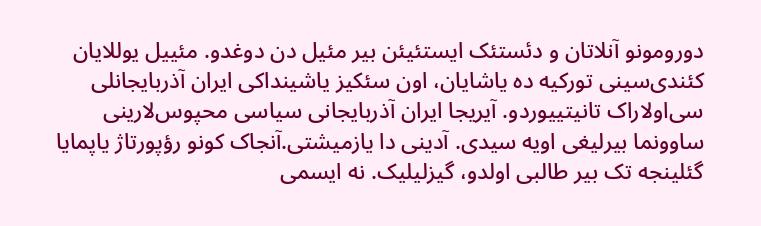دورومونو آنلاتان و دئستئک ایستئیئن بیر مئیل دن دوغدو. مئییل یوللایان کئندی‌سینی تورکیه ده یاشایان، اون سئکیز یاشینداکی ایران آذربایجانلی سی‌اولاراک تانیتییوردو. آیریجا ایران آذربایجانی سیاسی محپوس‌لارینی ساوونما بیرلیغی اویه سیدی. آدینی دا یازمیشتی.آنجاک کونو رؤپورتاژ یاپمایا گئلینجه تک بیر طالبی اولدو، گیزلیلیک‌. نه ایسمی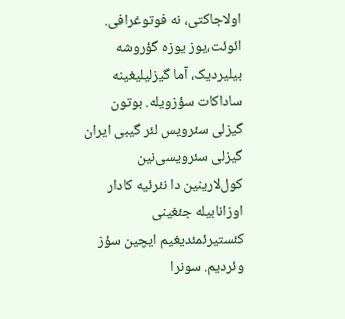اولاجاکتی، نه فوتوغرافی. ائوئت،یوز یوزه گؤروشه بیلیردیک، آما گیزلیلیغینه ساداکات سؤزویله. بوتون گیزلی سئرویس لئر گیبی ایران گیزلی سئرویسی‌‌نین کول‌لارینین دا نئرئیه کادار اوزانابیله جئغینی کئستیرئمئدیغیم ایچین سؤز وئردیم. سونرا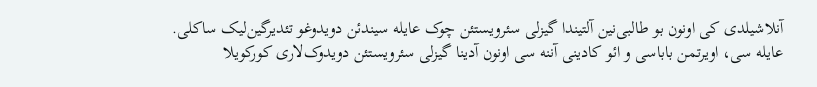آنلاشیلدی کی اونون بو طالبی‌نین آلتیندا گیزلی سئرویستئن چوک عایله سیندئن دویدوغو تئدیرگین‌لیک ساکلی. عایله سی، اویرتمن باباسی و ائو کادینی آننه سی اونون آدینا گیزلی سئرویستئن دویدوک‌لاری کورکویلا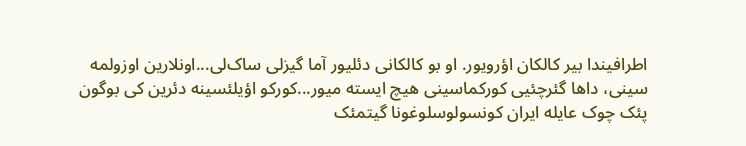اطرافیندا بیر کالکان اؤرویور. او بو کالکانی دئلیور آما گیزلی ساک‌لی...اونلارین اوزولمه سینی، داها گئرچئیی کورکماسینی هیچ ایسته میور...کورکو اؤیلئسینه دئرین کی بوگون پئک چوک عایله ایران کونسولوسلوغونا گیتمئک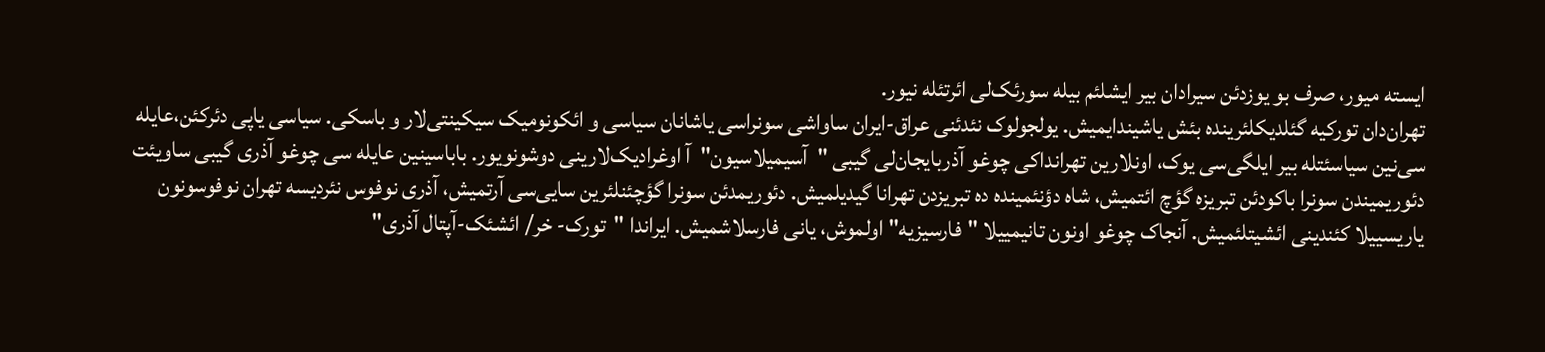ایسته میور، صرف بو یوزدئن سیرا‌دان بیر ایشلئم بیله سورئک‌لی ائرتئله نیور.
تهران‌دان تورکیه گئلدیکلئرینده بئش یاشیندایمیش. یولجولوک نئدئنی عراق-ایران ساواشی سونراسی یاشانان سیاسی و ائکونومیک سیکینتی‌لار و باسکی. سیاسی یاپی دئرکئن،عایله سی‌نین سیاسئتله بیر ایلگی‌سی یوک، اونلارین تهرانداکی چوغو آذربایجان‌لی گیبی "آسیمیلاسیون"آ اوغرادیک‌لارینی دوشونویور. باباسینین عایله سی چوغو آذری گیبی ساویئت دئوریمیندن سونرا باکودئن تبریزه گؤچ ائتمیش، شاه دؤنئمینده ده تبریزدن تهرانا گیدیلمیش. دئوریمدئن سونرا گؤچئنلئرین سایی‌سی آرتمیش، آذری نوفوس نئردیسه تهران نوفوسونون یاریسییلا کئندینی ائشیتلئمیش. آنجاک چوغو اونون تانیمییلا "فارسیزیه" اولموش، یانی فارسلاشمیش. ایراندا "تورک- خر/ ائشئک-آپتال آذری"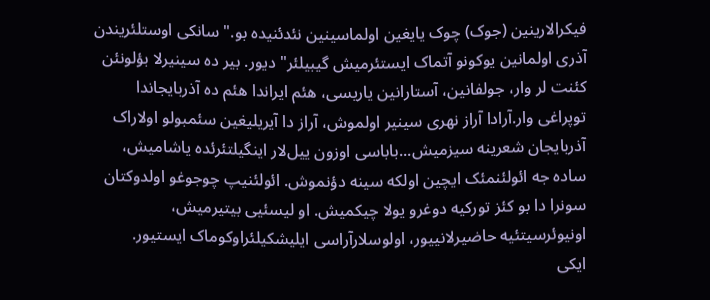فیکرا‌لارینین (جوک) چوک یایغین اولماسینین نئدئنیده بو."سانکی اوستلئریندن آذری اولمانین یوکونو آتماک ایستئرمیش گیبیلئر" دیور. بیر ده سینیرلا بؤلونئن کئنت لر وار، جولفانین، آستارانین یاریسی، هئم ایراندا هئم ده آذربایجاندا توپراغی وار.آرادا آراز نهری سینیر اولموش، آراز دا آیریلیغین سئمبولو اولاراک آذربایجان شعرینه سیزمیش...باباسی اوزون ییل‌لار اینگیلتئرئده یاشامیش، ساده جه ائولئنمئک ایچین اولکه سینه دؤنموش. ائولئنیپ چوجوغو اولدوکتان سونرا دا بو کئز تورکیه دوغرو یولا چیکمیش. او لیسئیی بیتیرمیش، اونیوئرسیتئیه حاضیرلانییور، اولوسلارآراسی ایلیشکیلئراوکوماک ایستیور.
ایکی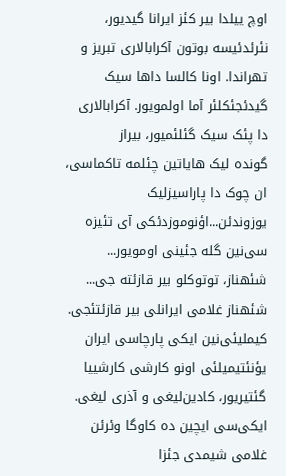اوچ ییلدا بیر کئز ایرانا گیدیور، نئرئدئیسه بوتون آکرابا‌لاری تبریز و تهراندا. اونا کالسا داها سیک گیدئجئکلئر آما اولمویور. آکرابا‌لاری دا پئک سیک گئلئمیور، بیراز گونده ‌لیک هایاتین چئلمه تاکماسی، ان چوک دا پاراسیزلیک یوزوندئن...اؤنوموزدئکی آی تئیزه سی‌نین گله جئینی اومویور...
شئهناز، توتوکلو بیر قازئته جی...
شئهناز غلامی ایرانلی بیر قازئتئجی. کیملیئی‌نین ایکی پارچاسی ایران یؤنئتیمیلئی اونو کارشی کارشییا گئتیریور، کادین‌لیغی و آذری لیغی. ایکی‌سی ایچین ده کاوگا وئرئن غلامی شیمدی جئزا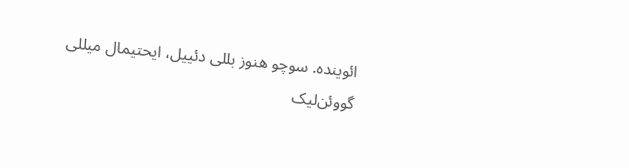ائوینده. سوچو هنوز بللی دئییل، ایحتیمال میللی گووئن‌لیک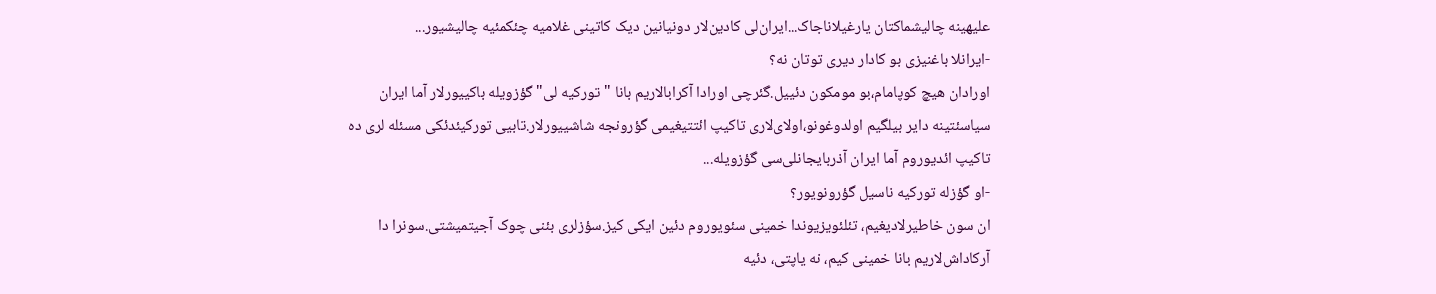علیهینه چالیشماکتان یارغیلاناجاک...ایران‌لی کادین‌لار دونیانین دیک کاتینی غلامیه چئکمئیه چالیشیور...
-ایرانلا باغنیزی بو کادار دیری توتان نه؟
اورا‌دان هیچ کوپامام،بو مومکون دئییل.گئرچی اورادا آکرابا‌لاریم بانا "تورکیه لی" گؤزویله باکییورلار آما ایران سیاسئتینه دایر بیلگیم اولدوغونو،اولای‌لاری تاکیپ ائتتیغیمی گؤرونجه شاشییورلار.تابیی تورکیئدئکی مسئله لری ده تاکیپ ائدیوروم آما ایران آذربایجانلی‌سی گؤزویله...
-او گؤزله تورکیه ناسیل گؤرونویور؟
ان سون خاطیرلادیغیم، تئلئویزیوندا خمینی سئویوروم دئین ایکی کیز.سؤزلری بئنی چوک آجیتمیشتی.سونرا دا آرکاداش‌لاریم بانا خمینی کیم، نه یاپتی، دئیه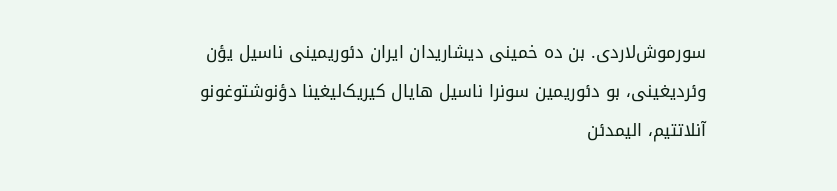سورموش‌لاردی. بن ده خمینی دیشاریدان ایران دئوریمینی ناسیل یؤن وئردیغینی، بو دئوریمین سونرا ناسیل هایال کیریک‌لیغینا دؤنوشتوغونو آنلاتتیم، الیمدئن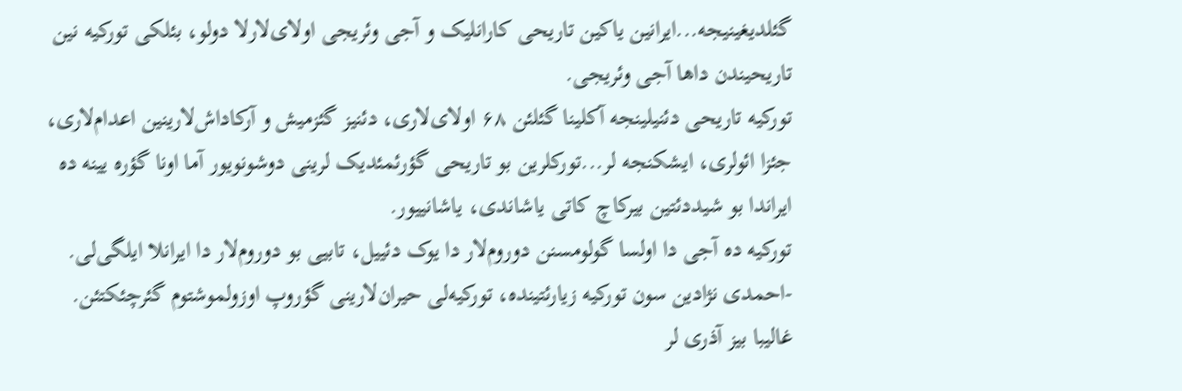گئلدیغینیجه...ایرانین یاکین تاریحی کارانلیک و آجی وئریجی اولای‌لارلا دولو، بئلکی تورکیه نین تاریحیندن داها آجی وئریجی.
تورکیه تاریحی دئنیلینجه آکلینا گئلئن ۶۸ اولای‌لاری، دئنیز گئزمیش و آرکاداش‌لارینین اعدام‌لاری، جئزا ائولری، ایشکنجه لر...تورکلرین بو تاریحی گؤرئمئدیک لرینی دوشونویور آما اونا گؤره یینه ده ایراندا بو شیددئتین بیرکاچ کاتی یاشاندی، یاشانییور.
تورکیه ده آجی دا اولسا گولومسنن دوروم‌لار دا یوک دئییل، تابیی بو دوروم‌لار دا ایرانلا ایلگی‌لی.
-احمدی نژادین سون تورکیه زیارئتینده، تورکیه‌لی حیران‌لارینی گؤروپ اوزولموشتوم گئرچئکتئن. غالیبا بیز آذری لر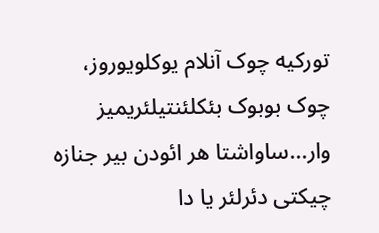تورکیه چوک آنلام یوکلویوروز، چوک بوبوک بئکلئنتیلئریمیز وار...ساواشتا هر ائودن بیر جنازه چیکتی دئرلئر یا دا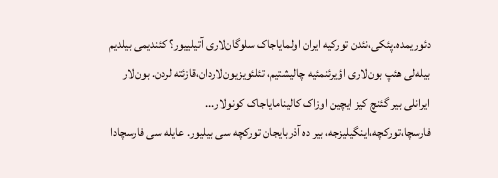دئوریمده.پئکی،نئدن تورکیه ایران اولمایاجاک سلوگان‌لاری آتیلییور؟ کئندیمی بیلدیم بیله‌لی هئپ بون‌لاری اؤیرئنمئیه چالیشتیم، تئلئویزیون‌لاردان،قازئته لردن. بون‌لار ایرانلی بیر گئنچ کیز ایچین اوزاک کالینامایاجاک کونولار...
فارسچا،تورکچه،اینگیلیزجه، بیر ده آذربایجان تورکچه سی بیلیور. عایله سی فارسچادا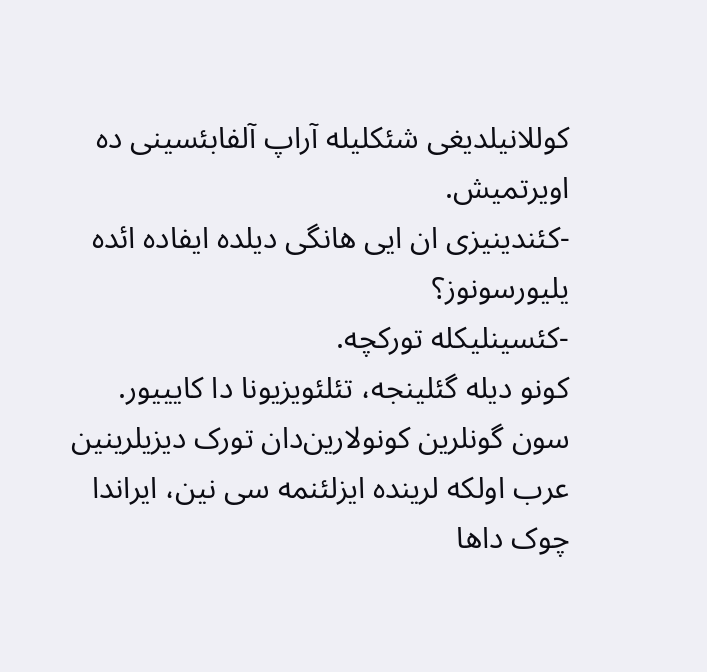کوللانیلدیغی شئکلیله آراپ آلفابئسینی ده اویرتمیش.
-کئندینیزی ان ایی هانگی دیلده ایفاده ائده یلیورسونوز؟
-کئسینلیکله تورکچه.
کونو دیله گئلینجه، تئلئویزیونا دا کایییور. سون گونلرین کونولارین‌دان تورک دیزیلرینین عرب اولکه لرینده ایزلئنمه سی ‌نین، ایراندا چوک داها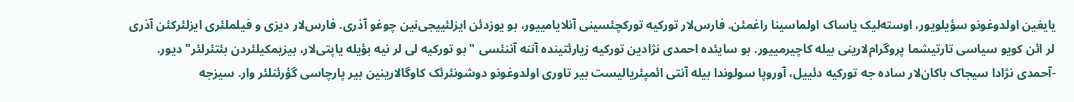یایغین اولدوغونو سؤیلویور، اوسته‌لیک یاساک اولماسینا راغمئن. فارس‌لار تورکیه تورکچئسینی آنلایامییور، بو یوزدئن ایزلئییجی‌نین چوغو آذری. فارس‌لار دیزی و فیلملئری ایزلئرکئن آذری لر ائن کویو سیاسی تارتیشما پروگرام‌لارینی بیله کاچیرمییور. بو سایئده احمدی نژادین تورکیه زیارئتینده آننه آننئسی "بو تورکیه لی لر نیه بؤیله یاپتی‌لار، بیزیمکیلئردن بئتئرلئر" دیور.
-آحمدی نژادا سیجاک باکان‌لار ساده جه تورکیه دئییل، آوروپا سولوندا بیله آنتی ائمپئریالیست بیر تاوری اولدوغونو دوشونئرئک کاوگا‌لارینین بیر پارچاسی گؤرئنلئر وار. سیزجه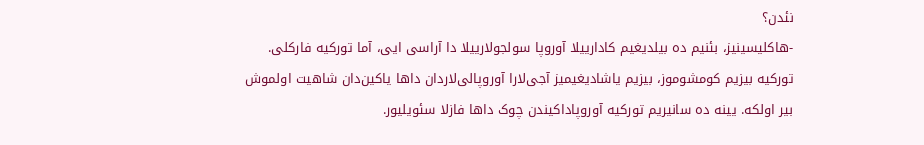نئدن؟
-هاکلیسینیز، بئنیم ده بیلدیغیم کادارییلا آوروپا سولجولارییلا دا آراسی ایی، آما تورکیه فارکلی. تورکیه بیزیم کومشوموز، بیزیم یاشادیغیمیز آجی‌لارا آوروپا‌لی‌لاردان داها یاکین‌دان شاهیت اولموش بیر اولکه. یینه ده سانیریم تورکیه آوروپاداکیندن چوک داها فازلا سئویلیور.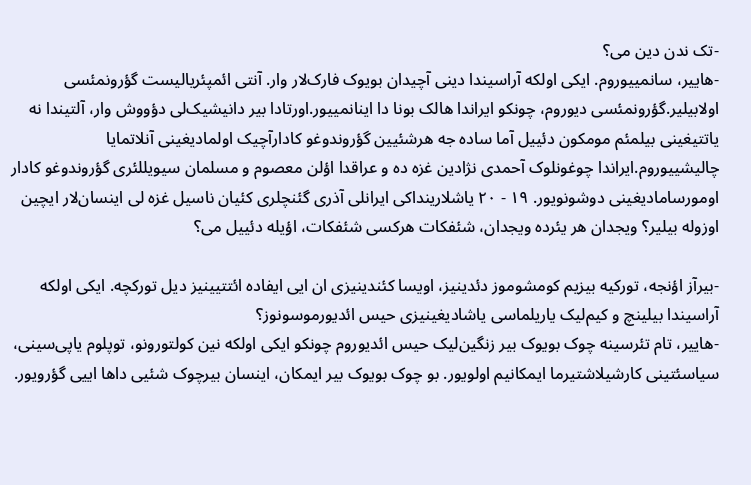-تک ندن دین می؟
-هاییر، سانمییوروم. ایکی اولکه آراسیندا دینی آچیدان بویوک فارک‌لار وار. آنتی ائمپئریالیست گؤرونمئسی اولابیلیر.گؤرونمئسی دیوروم، چونکو ایراندا هالک بونا دا اینانمییور.اورتادا بیر دانیشیک‌لی دؤووش وار، آلتیندا نه یاتتیغینی بیلمئم مومکون دئییل آما ساده جه هرشئیین گؤروندوغو کادارآچیک اولمادیغینی آنلاتمایا چالیشییوروم.ایراندا چوغونلوک آحمدی نژادین غزه ده و عراقدا اؤلن معصوم و مسلمان سیویللئری گؤروندوغو کادار اومورسامادیغینی دوشونویور. ۱۹ - ۲۰ یاشلارینداکی ایرانلی آذری گئنچلری کئیان ناسیل غزه لی اینسان‌لار ایچین اوزوله بیلیر؟ ویجدان هر یئرده ویجدان، شئفکات هرکسی شئفکات، اؤیله دئییل می؟

-بیرآز اؤنجه، تورکیه بیزیم کومشوموز دئدینیز، اویسا کئندینیزی ان ایی ایفاده ائتتیینیز دیل تورکچه. ایکی اولکه آراسیندا بیلینچ و کیم‌لیک یاریلماسی یاشادیغینیزی حیس ائدیورموسونوز؟
-هاییر، تام تئرسینه چوک بویوک بیر زنگین‌لیک حیس ائدیوروم چونکو ایکی اولکه نین کولتورونو، توپلوم یاپی‌سینی، سیاسئتینی کارشیلاشتیرما ایمکانیم اولویور. بو چوک بویوک بیر ایمکان، اینسان بیرچوک شئیی داها اییی گؤرویور.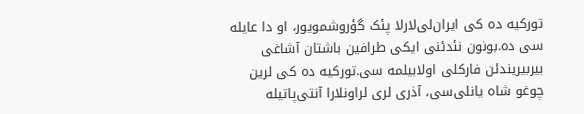تورکیه ده کی ایران‌لی‌لارلا پئک گؤروشمویور، او دا عایله سی ده.بونون نئدئنی ایکی طرافین باشتان آشاغی بیربیریندئن فارکلی اولابیلمه سی.تورکیه ده کی لرین چوغو شاه یانلی‌سی، آذری لری لراونلارا آنتی‌پاتیله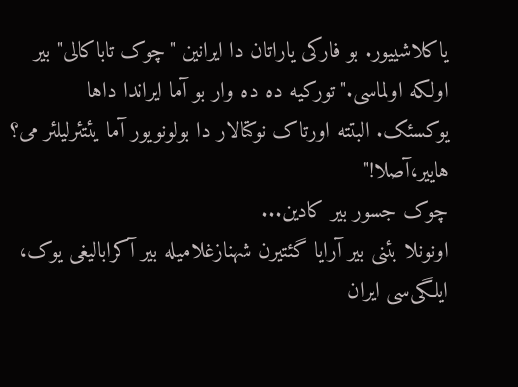یاکلاشییور. بو فارکی یاراتان دا ایرانین "چوک تاباکا‌لی" بیر اولکه اولماسی."تورکیه ده ده وار بو آما ایراندا داها یوکسئک. البتته اورتاک نوکتا‌لار دا بولونویور آما یئتئرلیلئر می؟ هاییر،آصلا!"
چوک جسور بیر کادین...
اونونلا بئنی بیر آرایا گئتیرن شهنازغلامیله بیر آکرابا‌لیغی یوک، ایلگی‌سی ایران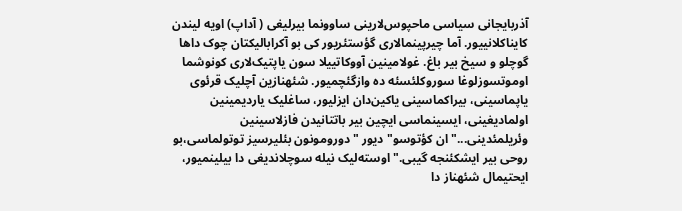آذربایجانی سیاسی ماحپوس‌لارینی ساوونما بیرلیغی ( آداپ) اویه لیندن کایناکلانییور. آما چیرپینما‌لاری گؤستئریور کی بو آکرابالیکتان چوک داها گوچلو و سیخ بیر باغ. غولامینین آووکاتییلا سون یاپتیک‌لاری کونوشما اوموتسوزلوغا سوروکلئسئه ده وازگئچمیور. شئهنازین آچلیک قرئوی یاپماسینی، بیراکماسینی یاکین‌دان ایزلیور، ساغلیک یاردیمینین اولمادیغینی، ایسینماسی ایچین بیر باتتانیدن فازلاسینین وئریلمئدینی..."ان کؤتوسو" دیور "دورومونون بئلیرسیز توتولماسی،بو روحی بیر ایشکئنجه گیبی."اوسته‌لیک نیله سوچلاندیغی دا بیلینمیور، ایحتیمال شئهناز دا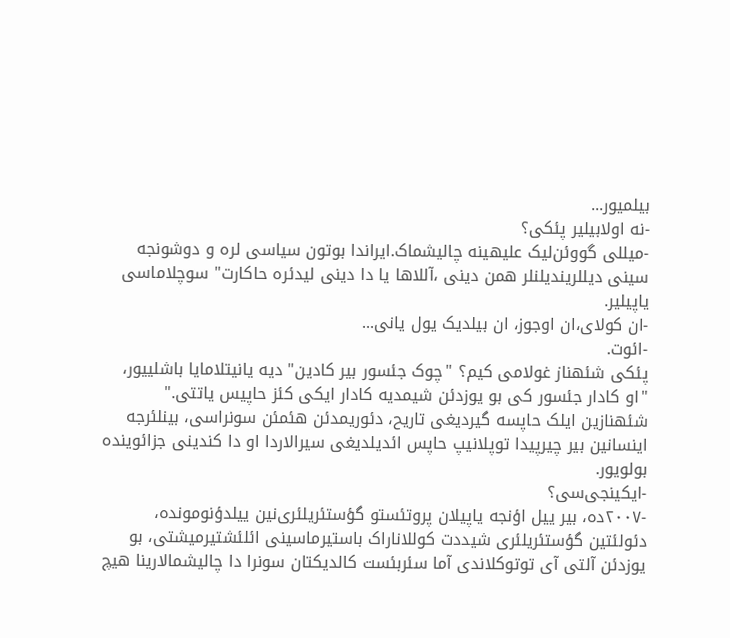بیلمیور...
-نه اولابیلیر پئکی؟
-میللی گووئن‌لیک علیهینه چالیشماک.ایراندا بوتون سیاسی لره و دوشونجه سینی دیللریندیلنلر همن دینی ،آللاها یا دا دینی لیدئره حاکارت" سوچلاماسی یاپیلیر.
-ان کولای،ان اوجوز، ان بیلدیک یول یانی...
-ائوت.
پئکی شئهناز غولامی کیم؟ "چوک جئسور بیر کادین" دیه یانیتلامایا باشلییور، "او کادار جئسور کی بو یوزدئن شیمدیه کادار ایکی کئز حاپیس یاتتی." شئهنازین ایلک حاپسه گیردیغی تاریح، دئوریمدئن هئمئن سونراسی، بینلئرجه اینسانین بیر چیرپیدا توپلانیپ حاپس ائدیلدیغی سیرا‌لاردا او دا کندینی جزائوینده بولویور.
-ایکینجی‌سی؟
-۲۰۰۷ده، بیر ییل اؤنجه یاپیلان پروتئستو گؤستئریلئری‌نین ییلدؤنومونده، دئولئتین گؤستئریلئری شیددت کوللاناراک باستیرماسینی ائلئشتیرمیشتی، بو یوزدئن آلتی آی توتوکلاندی آما سئربئست کالدیکتان سونرا دا چالیشما‌لارینا هیچ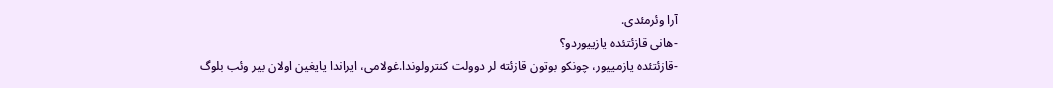آرا وئرمئدی.
-هانی قازئتئده یازییوردو؟
-قازئتئده یازمییور، چونکو بوتون قازئته لر دوولت کنترولوندا.غولامی، ایراندا یایغین اولان بیر وئب بلوگ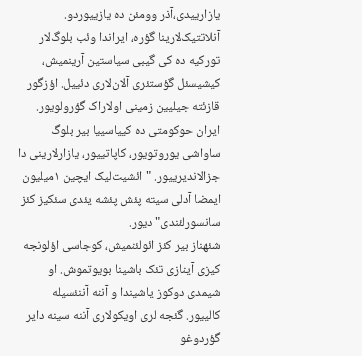یازارییدی،آذر وومئن ده یازییوردو.
آنلاتتیک‌لارینا گؤره، ایراندا وئب بلوگ‌لار تورکیه ده کی گیبی سیاستین آرینمیش، کیشیسئل گؤستئری آلان‌لاری دئییل. اؤزگور قازئته جیلیین زمینی اولاراک گؤرولویور. ایران حوکومتی ده کییاسییا بیر بلوگ ساواشی یوروتویور، کاپاتییور، یازارلارینی دا جزالاندیرییور. "ائشیت‌لیک ایچین ۱میلیون ایمضا آدلی سیته پئش پئشه یئدی سئکیز کئز سانسورلئندی" دیور.
شئهناز بیر کئز ائولئنمیش، کوجاسی اؤلونجه کیزی آینازی تئک باشینا بویوتموش. او شیمدی دوکوز یاشیندا و آننه آننئسیله کالییور. گئجه لری اویکولاری آننه سینه دایر گؤردوغو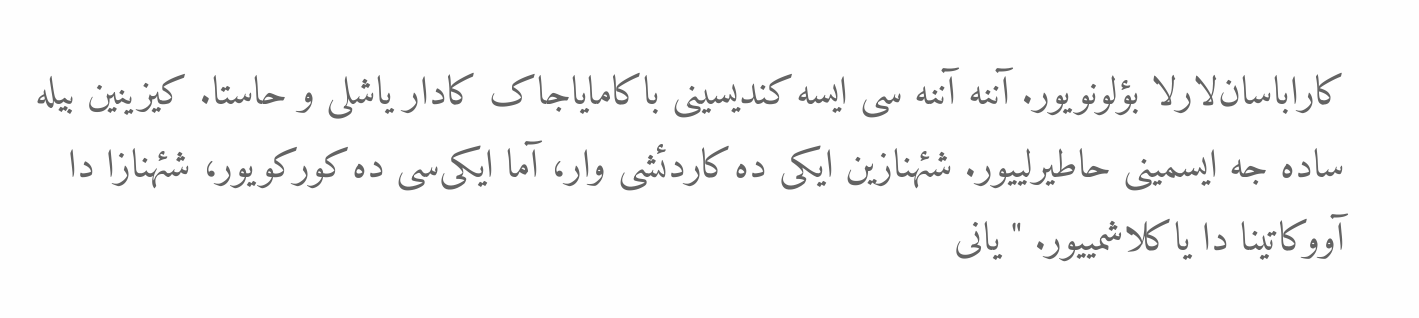کاراباسان‌لارلا بؤلونویور. آننه آننه سی ایسه کندیسینی باکامایاجاک کادار یاشلی و حاستا. کیزینین بیله ساده جه ایسمینی حاطیرلییور. شئهنازین ایکی ده کاردئشی وار، آما ایکی‌سی ده کورکویور، شئهنازا دا آووکاتینا دا یاکلاشمییور. "یانی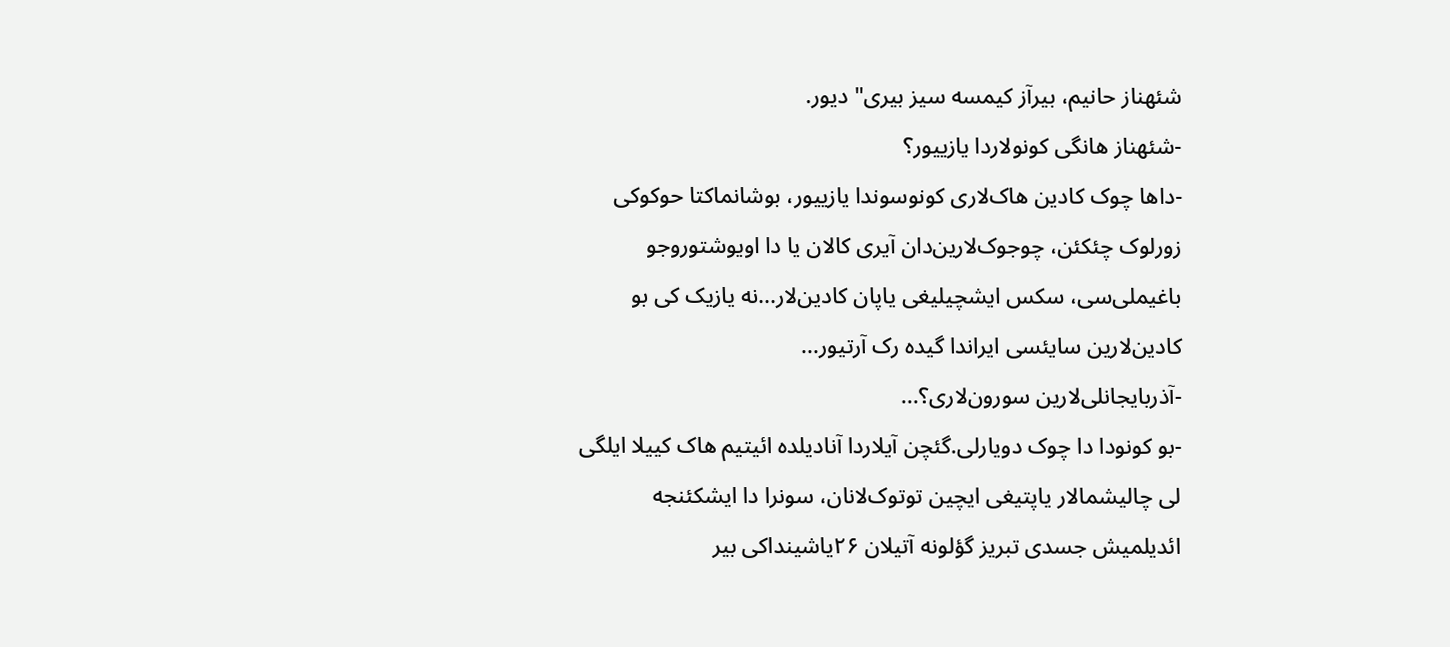شئهناز حانیم، بیرآز کیمسه سیز بیری" دیور.
-شئهناز هانگی کونولاردا یازییور؟
-داها چوک کادین هاک‌لاری کونوسوندا یازییور، بوشانماکتا حوکوکی زورلوک چئکئن، چوجوک‌لارین‌دان آیری کالان یا دا اویوشتوروجو باغیملی‌سی، سکس ایشچیلیغی یاپان کادین‌لار...نه یازیک کی بو کادین‌لارین سایئسی ایراندا گیده رک آرتیور...
-آذربایجانلی‌لارین سورون‌لاری؟...
-بو کونودا دا چوک دویارلی.گئچن آیلاردا آنادیلده ائیتیم هاک کییلا ایلگی لی چالیشما‌لار یاپتیغی ایچین توتوک‌لانان، سونرا دا ایشکئنجه ائدیلمیش جسدی تبریز گؤلونه آتیلان ۲۶یاشینداکی بیر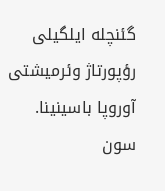گئنچله ایلگیلی رؤپورتاژ وئرمیشتی آوروپا باسینینا. سون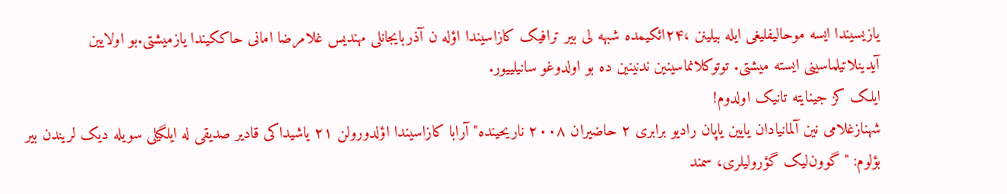یازیسیندا ایسه موحالیفلیغی ایله بیلینن ،۲۴ائکیمده شبهه لی بیر ترافیک کازاسیندا اؤله ن آذربایجانلی مهندیس غلامرضا امانی حاککیندا یازمیشتی.بو اولایین آیدینلاتیلماسینی ایسته میشتی. توتوکلانماسینین ندنینین ده بو اولدوغو سانیلییور.
ایلک کز جینایته تانیک اولدوم!
شهنازغلامی نین آلمانیا‌دان یایین یاپان رادیو برابری ۲ حاضیران ۲۰۰۸ ناریحینده" آرابا کازاسیندا اؤلدورولن ۲۱ یاشیداکی قادیر صدیقی له ایلگیلی سویله دیک لریندن بیر بؤلوم: "گوون‌لیک گؤرولیلری، سمند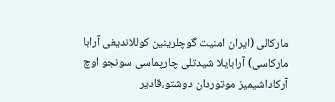مارکا‌لی (ایران امنیت گوچلرینین کوللاندیغی آرابا مارکاسی) آرابایلا شیدتلی چارپماسی سونجو اوچ آرکاداشیمیز موتوردان دوشتو،قادیر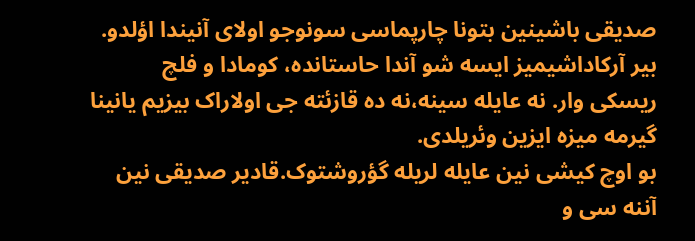صدیقی باشینین بتونا چارپماسی سونوجو اولای آنیندا اؤلدو. بیر آرکاداشیمیز ایسه شو آندا حاستانده، کومادا و فلچ ریسکی وار. نه عایله سینه،نه ده قازئته جی اولاراک بیزیم یانینا گیرمه میزه ایزین وئریلدی.
بو اوچ کیشی نین عایله لریله گؤروشتوک.قادیر صدیقی نین آننه سی و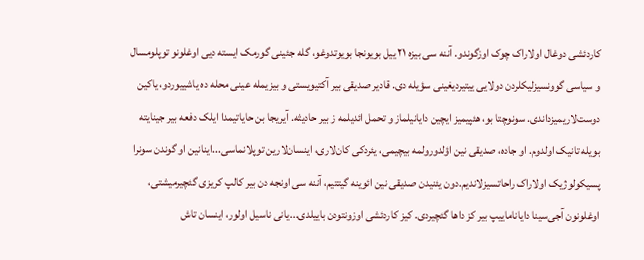کاردئشی دوغال اولاراک چوک اوزگوندو. آننه سی بیزه ۲۱ ییل بویونجا بویوتدوغو، گله جئینی گورمک ایسته دیی اوغلونو توپلومسال و سیاسی گوونسیزلیکلردن دولایی ییتیردیغینی سؤیله دی. قادیر صدیقی بیر آکتیویستی و بیزیمله عینی محله ده یاشییوردو، یاکین دوست‌لاریمیزداندی. سونوچتا بو، هئپیمیز ایچین دایانیلماز و تحمل ائدیلمه ز بیر حادیثه. آیریجا بن حایاتیمدا ایلک دفعه بیر جینایته بویله تانیک اولدوم. او جاده، صدیقی نین اؤلدورولمه بیچیمی، یئردکی کان‌لاری، اینسان‌لارین توپلانماسی...اینانین او گوندن سونرا پسیکولوژیک اولاراک راحاتسیزلاندیم.دون یئنیدن صدیقی نین ائوینه گیتتیم، آننه سی اونجه دن بیر کالپ کریزی گئچیرمیشتی، اوغلونون آجی‌سینا دایاناماییپ بیر کز داها گئچیردی. کیز کاردئشی اوزونتودن باییلدی...یانی ناسیل اولور، اینسان تاش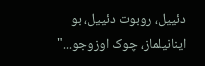دئییل، روبوت دئییل، بو اینانیلماز، چوک اوزوجو..."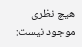هیچ نظری موجود نیست: